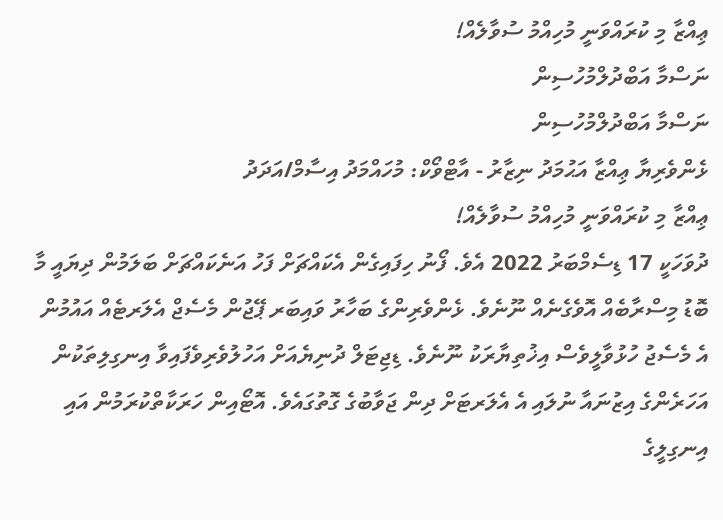ޢިއްޒާ މި ކުރައްވަނީ މުހިއްމު ސުވާލެއް!
ނަސްމާ އަބްދުލްމުހުސިން
ނަސްމާ އަބްދުލްމުހުސިން
ޅެންވެރިޔާ ޢިއްޒާ އަޙުމަދު ނިޒާރު - އާޓްވޯކް: މުހައްމަދު އިސާމް/އަދަދު
ޢިއްޒާ މި ކުރައްވަނީ މުހިއްމު ސުވާލެއް!
ދުވަހަކީ 17 ޑިސެމްބަރު 2022 އެވެ. ފޯނު ހިފައިގެން އެކައްޗަށް ފަހު އަނެކައްޗަށް ބަލަމުން ދިޔައީ މާ ބޮޑު މިސްރާބެއް އޮވެގެނެއް ނޫނެވެ. ޅެންވެރިންގެ ބަހާރު ވައިބަރ ޕޭޖުން މެސެޖް އެލަރޓެއް އައުމުން އެ މެސެޖު ހުޅުވާލީވެސް އިޚުތިޔާރަކު ނޫނެވެ. ޑިޖިޓަލް ދުނިޔެއަށް އަހުލުވެރިވެފައިވާ އިނގިލިތަކުން އަހަރެންގެ އިޒުނައާ ނުލައި އެ އެލަރޓަށް ދިން ޖަވާބުގެ ގޮތުގައެވެ. އޮޓޯއިން ހަރަކާތްކުރަމުން އައި އިނގިލީގެ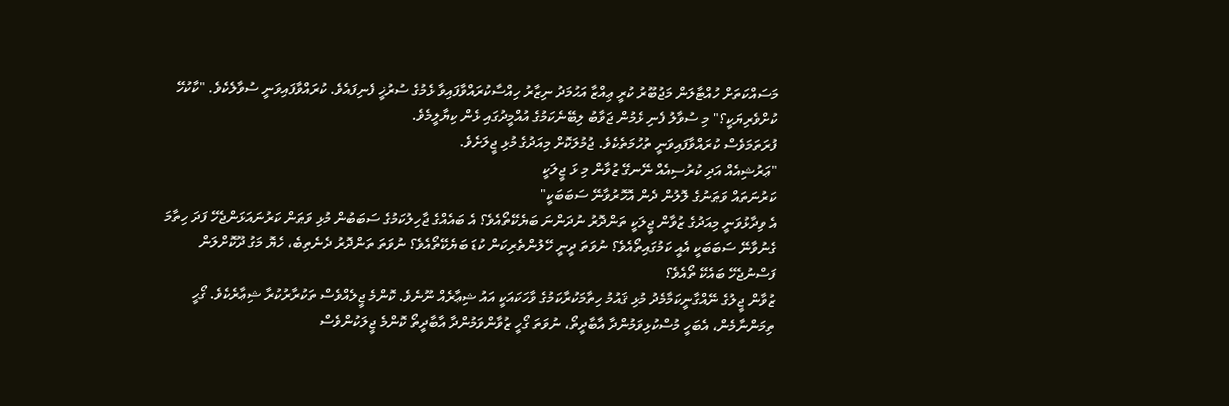މަސައްކަތަށް ހުއްޓާލަން މަޖުބޫރު ކުރީ ޢިއްޒާ އަޙުމަދު ނިޒާރު ހިއްސާކުރައްވާފައިވާ ޅެމުގެ ސުރުޚީ ފެނިފައެވެ. ކުރައްވާފައިވަނީ ސުވާލެކެވެ. "ކާކުހޭ ކުށްވެރިޔަކީ؟" މި ސުވާލު ފެނި ޅެމުން ޖަވާބު ލިބޭނެކަމުގެ އުއްމީދުގައި ޅެން ކިޔާލީމެވެ.
ފުރަތަމަވެސް ކުރައްވާފައިވަނީ ތުހުމަތެކެވެ. ޖުމުލަކޮށް މިއަދުގެ މުޅި ޖީލަށެވެ.
"ޢަރުޝިއެއް އަދި ކުރުސިއެއް ނޭނގޭ ޒުވާން މި ޅަ ޖީލަކީ
ކަރުނަތައް ވަޠަނުގެ ލޮލުން ދެން އޮހޮރުވާނޭ ސަބަބަކީ"
އެ ވިދާޅުވަނީ މިއަދުގެ ޒުވާން ޖީލަކީ ތަންދޮރު ނުދަންނަ ބަޔެކޭތޯއެވެ؟ އެ ބައެއްގެ ޖާހިލުކަމުގެ ސަބަބުން މުޅި ވަޠަން ކަރުނައަޅަންޖެހޭ ފަދަ ހިތާމަ ގެނުވާނޭ ސަބަބަކީ އެއީ ކަމުގައިތޯއެވެ؟ ނުވަތަ ދީނީ ހޭލުންތެރިކަން ކުޑަ ބަޔެކޭތޯއެވެ؟ ނުވަތަ ތަންދޮރު ދެނެތިބެ، ހެޔޮ މަގު ދޫކޮށްލަން ފަސްނުޖެހޭ ބައެކޭ ތޯއެވެ؟
ޒުވާން ޖީލުގެ ނޭއްގާނީކަމާމެދު މުޅި ޤައުމު ހިތާމަކުރާކަމުގެ ވާހަކައަކީ އައު ޝިޢާރެއް ނޫނެވެ. ކޮންމެ ޖީލެއްވެސް ތަކުރާރުކުރާ ޝިޢާރެކެވެ. ގޯހީ ތިމަންނާމެން، އެބަހީ މުސްކުޅިވަމުންދާ އާބާދީތޯ، ނުވަތަ ގޯހީ ޒުވާންވަމުންދާ އާބާދީތޯ ކޮންމެ ޖީލަކުންވެސް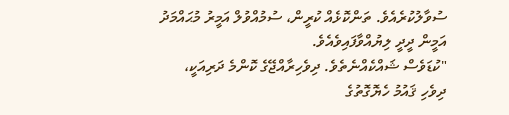ސުވާލުކުރެއެވެ. ތަންކޮޅެއް ކުރީން، ސުމުއްވުލް އަމީރު މުޙައްމަދު އަމީން ދީދީ ލިޔުއްވާފައިވެއެވެ.
"ކުޑަވެސް ޝައްކެއްނެތެވެ. ދިވެހިރާއްޖޭގެ ކޮންމެ ދަރިއަކީ، ދިވެހި ޤައުމު ހެޔޮގޮތުގެ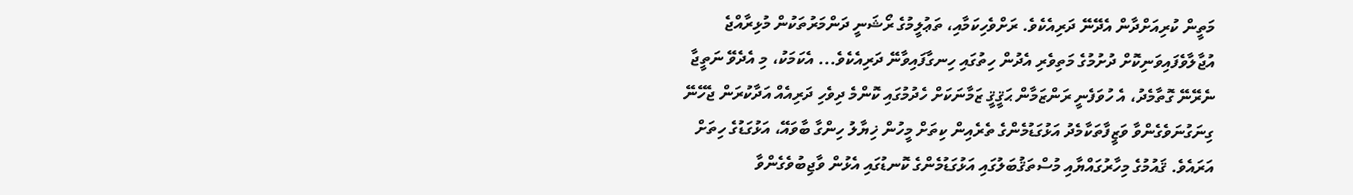މަތީން ކުރިއަށްދާން އެދޭނޭ ދަރިއެކެވެ. ރަށްވެހިކަމާއި، ތަޢުލީމުގެ ރޯޝަނީ ދަންމަރުތަކުން މުޅިރާއްޖެ އުޖާލާވެފައިވަނިކޮށް ދުށުމުގެ މަތިވެރި އެދުން ހިތުގައި ހިނގާފައިވާނޭ ދަރިއެކެވެ... އެކަމަކު، މި އެދެވޭ ނަތީޖާ ނެރޭނޭ ގޮތާމެދު، އެ ހުވަފެނީ ރަންޒަމާން ޙަޤީޤީ ޒަމާނަކަށް ހެދުމުގައި ކޮންމެ ދިވެހި ދަރިއެއް އަދާކުރަން ޖެހޭނޭ ގިނަގުނަވެގެންވާ ވަޒީފާތަކާމެދު އަޅުގަޑުމެންގެ ތެރެއިން ކިތަށް މީހުން ޚިޔާލު ހިންގާ ބާވައޭ، އަޅުގަޑުގެ ހިތަށް އަރައެވެ. ޤައުމުގެ މިހާރުގައްޔާއި މުސްތަޤުބަލުގައި އަޅުގަޑުމެންގެ ކޮނޑުގައި އެޅުން ވާޖިބުވެގެންވާ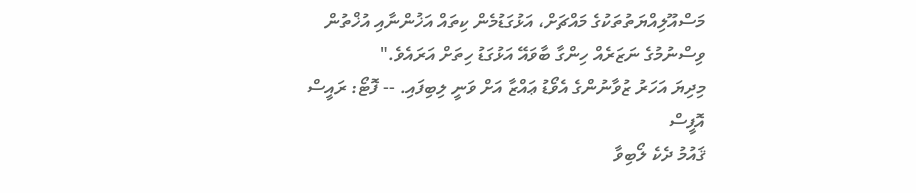މަސްއޫލިއްޔަތުތަކުގެ މައްޗަށް، އަޅުގަޑުމެން ކިތައް އަޚުންނާއި އުޚްތުން ވިސްނުމުގެ ނަޒަރެއް ހިންގާ ބާވައޭ އަޅުގަޑު ހިތަށް އަރައެވެ."
މިދިޔަ އަހަރު ޒުވާނުންގެ އެވޯޑު ޢައްޒާ އަށް ވަނީ ލިބިފައި. -- ފޮޓޯ: ރައީސް އޮފީސް
ޤައުމު ދެކެ ލޯބިވާ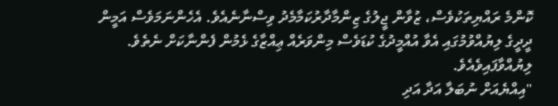ކޮންމެ ރައްޔިތަކުވެސް، ޒުވާން ޖީލުގެ ޒިންމާދާރުކަމާމެދު ވިސްނާނެއެވެ. އެހެންނަމަވެސް އަމީން ދީދީގެ ލިޔުއްވުމުގައި އެވާ އުއްމީދުގެ ކުޑަވެސް މިންވަރެއް ޢިއްޒާގެ ޅެމުން ފެންނާކަށް ނެތެވެ. ލިޔުއްވާފައިވެއެވެ.
"އިއްޔެއަށް ނުބަލާ އަދާ އަދި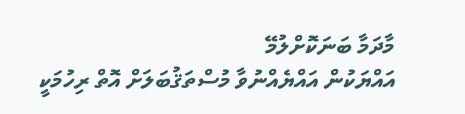މާދަމާ ބަނަކޮށްލުމޭ
އައްޔަކުން އައްޔެއްނުވާ މުސްތަޤުބަލަށް އޮތް ރިހުމަކީ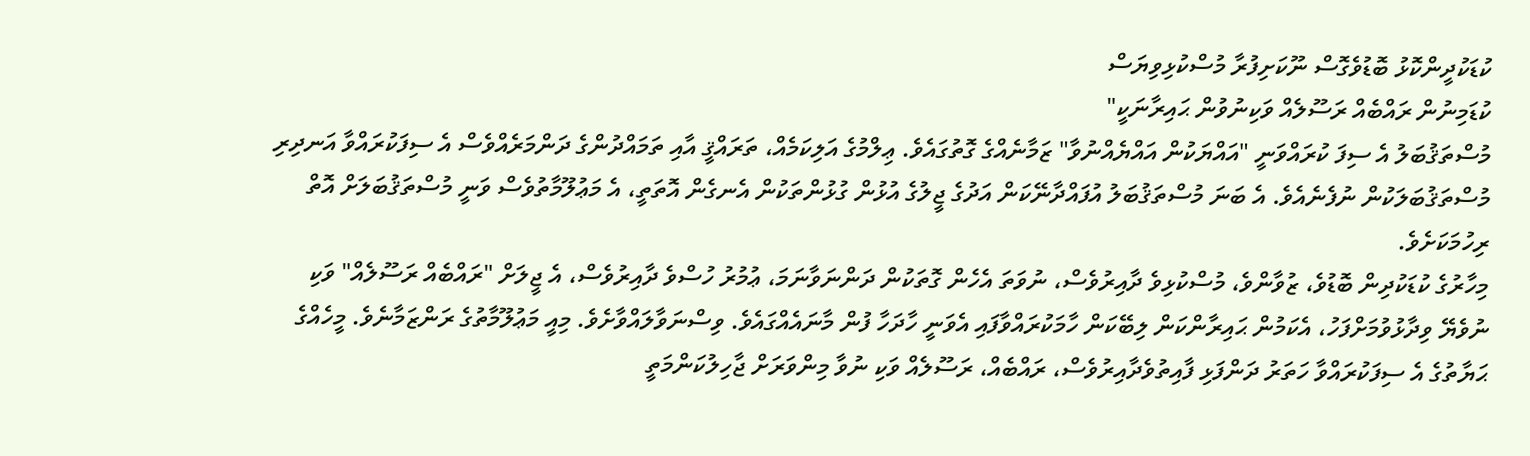ކުޑަކުދީންކޮޅު ބޮޑުވެގޮސް ނޫކަށިފުރާ މުސްކުޅިވިޔަސް
ކުޑަމިނުން ރައްބެއް ރަސޫލެއް ވަކިނުވުން ޙައިރާނަކީ"
މުސްތަޤުބަލު އެ ސިފަ ކުރައްވަނީ "އައްޔަކުން އައްޔެއްނުވާ" ޒަމާނެއްގެ ގޮތުގައެވެ. ޢިލްމުގެ އަލިކަމެއް، ތަރައްޤީ އާއި ތަމައްދުންގެ ދަންމަރެއްވެސް އެ ސިފަކުރައްވާ އަނދިރި މުސްތަޤުބަލަކުން ނުފެނެއެވެ. އެ ބަނަ މުސްތަޤުބަލު އުފައްދާނޭކަން އަދުގެ ޖީލުގެ އުޅުން ގުޅުންތަކުން އެނގެން އޮތަތީ، އެ މަޢުލޫމާތުވެސް ވަނީ މުސްތަޤުބަލަށް އޮތް ރިހުމަކަށެވެ.
މިހާރުގެ ކުޑަކުދިން ބޮޑުވެ، ޒުވާންވެ، މުސްކުޅިވެ ދާއިރުވެސް، ނުވަތަ އެހެން ގޮތަކުން ދަންނަވާނަމަ، ޢުމުރު ހުސްވެ ދާއިރުވެސް، އެ ޖީލަށް "ރައްބެއް ރަސޫލެއް" ވަކި ނުވެޔޭ ވިދާޅުވުމަށްފަހު، އެކަމުން ޙައިރާންކަން ލިބޭކަން ހާމަކުރައްވާފައި އެވަނީ ހާދަހާ ފުން މާނައެއްގައެވެ. ވިސްނަވާލައްވާށެވެ. މިއީ މަޢުލޫމާތުގެ ރަންޒަމާނެވެ. މީހެއްގެ ޙަޔާތުގެ އެ ސިފަކުރައްވާ ހަތަރު ދަންފަޅި ފާއިތުވެދާއިރުވެސް، ރައްބެއް، ރަސޫލެއް ވަކި ނުވާ މިންވަރަށް ޖާހިލުކަންމަތީ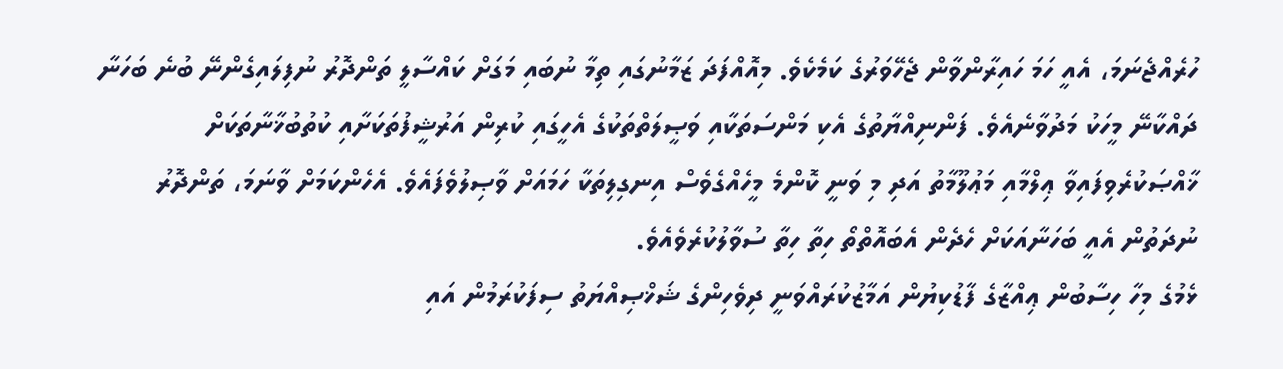ހުރެއްޖެނަމަ، އެއީ ހަމަ ހައިރާންވާން ޖެހޭވަރުގެ ކަމެކެވެ. މިއޮއްފަދަ ޒަމާނުގައި ތިމާ ނުބައި މަގަށް ކައްސާލީ ތަންދޮރު ނުފިލައިގެންނޭ ބުނެ ބަހަނާ ދައްކާނޭ މީހަކު މަދުވާނެއެވެ. ފަންނިއްޔާތުގެ އެކި މަންސަތަކާއި ވަޞީލަތްތަކުގެ އެހީގައި ކުރިން އަރުޝީފުތަކަށާއި ކުތުބުޚާނާތަކަށް ޚާއްޞަކުރެވިފައިވާ ޢިލްމާއި މަޢުލޫމާތު އަދި މި ވަނީ ކޮންމެ މީހެއްގެވެސް އިނގިލިތަކާ ހަމައަށް ވާޞިލުވެފައެވެ. އެހެންކަމަށް ވާނަމަ، ތަންދޮރު ނުދަތުން އެއީ ބަހަނާއަކަށް ހެދެން އެބައޮތްތޯ ހިތާ ހިތާ ސުވާލުކުރެވެއެވެ.
ޅެމުގެ މިހާ ހިސާބުން ޢިއްޒާގެ ފާޑުކިޔުން އަމާޒުކުރައްވަނީ ދިވެހިންގެ ޝަޚްޞިއްޔަތު ސިފަކުރަމުން އައި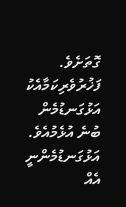ގޮތަށެވެ. ފަޚުރުވެރިކަމާއެކު އަޅުގަނޑުމެން ބުނެ އުޅެމުއެވެ. އަޅުގަނޑުމެންނީ އެއް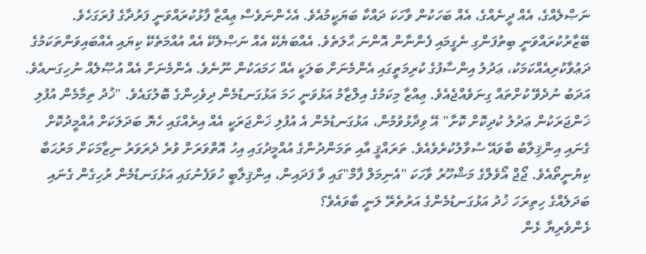ނަޞްލެއްގެ، އެއް ދީނެއްގެ، އެއް ބަހަކުން ވާހަކަ ދައްކާ ބަޔަކީމުއެވެ. އެހެންނަވެސް ޢިއްޒާ ފާޅުކުރައްވަނީ ފަރުދާގެ ފުރަގަހެވެ. ބޭޒާރުކުރައްވަނީ ބިތުފަންގި ނެގީމައި ފެންނާން އޮންނަ ޙާލަތެވެ. އެއްބަޔެކޭ އެއް ނަޞްލެކޭ އެއް އުއްމަތެކޭ ކިޔައި އެއްބައިވަންތަކަމުގެ ދަޢުވާކުރިއެއްކަމަކު، ޢަދުލު އިންސާފުގެ ކުރިމަތީގައި އެންމެނަށް ބަލަކީ އެއް ހަމައަކުން ނޫނެވެ. އެންމެނަށް އެއް އުޞޫލެއް ނުހިގަނއެވެ. އަދަބު ނުދެވޭ ކުށްތައް ގިނަވެއްޖެއެވެ. ޢިއްޒާ މިކަމުގެ އިލްޒާމު އަޅުވަނީ ހަމަ އަޅުގަނޑުމެން ދިވެހިންގެ ބޮލުގައެވެ. "ޚުދު ތިމާމެން އުފުލި ޚަންޖަރަކުން ޢަދުލު ކުދިކޮށް ކޮށާ" އޭ ވިދާޅުވުމުން، އަޅުގަނޑުމެން އެ އުފުލި ޚަންޖަރަކީ އެއް އިރެއްގައި ހެޔޮ ބަދަލަކަށް އުއްމީދުކޮށް ގެނައި އިންޤިލާބު ބާވައޭ ސުވާލުކުރެވެއެވެ. ތަރައްޤީ އާއި ތަމަންދުންގެ އުއްމީދުގައި އިހު އޮތްވަރަށް ވުރެ ދެރަވަރު ނިޒާމަކަށް މަރުޙަބާ ކިޔުނީތޯއެވެ. ޖޯޖް އޯވެލްގެ މަޝްހޫރު ވާހަކަ "އެނިމަލް ފާމް"ގައި ވާ ފަދައިން، އިންޤިލާބީ ހުވަފެނުގައި އަޅުގަނޑުމެން ރުހިގެން ގެނައި ބަދަލެއްގެ ހިތިރަހަ ޚުދު އަޅުގަނޑުމެންގެ އަރުތެރޭ ލަނީ ބާވައެވެ؟
ޅެންވެރިޔާ ޅެން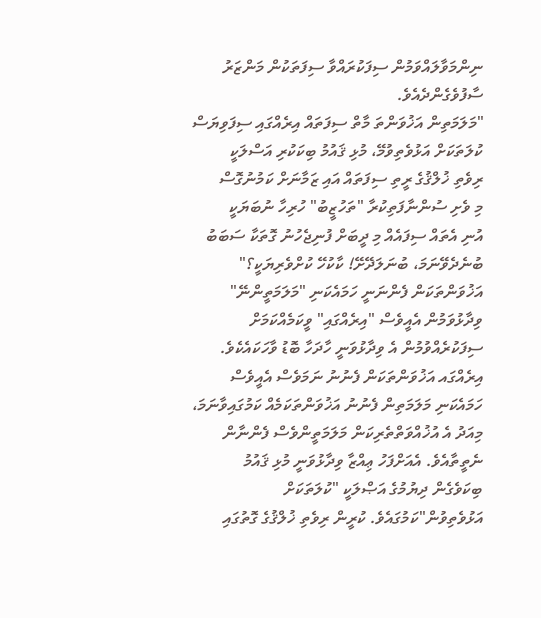ނިންމަވާލައްވަމުން ސިފަކުރައްވާ ސިފަތަކުން މަންޒަރު ސާފުވެގެންދެއެވެ.
"މަލަމަތިން އަޚުވަންތަ މާތް ސިފަތައް އިރެއްގައި ސިފަވިޔަސް
ކުލަތަކަށް އަޅުވެތިވުމޭ، މުޅި ޤައުމު ބިކަކުރި އަސްލަކީ
ރިވެތި ޚުލްޤުގެ ރީތި ސިފަތައް އައި ޒަމާނަށް ކަމުނުގޮސް
މި ވެށި ސުންނާފަތިކުރާ "ތަހުޒީބު" ހުރިހާ ނުބަޔަކީ
އުނި އެތައް ސިފައެއް މި ދީބަށް ފުނިޖެހުނު ގޮތަކާ ސަބަބު
ބުނެދެވޭނަމަ، ބުނަލަދޭށޭ! ކާކުހޭ ކުށްވެރިޔަކީ؟"
އަޚުވަންތަކަން ފެންނަނީ ހަމައެކަނި "މަލަމަތީންނޭ" ވިދާޅުވަމުން އެއީވެސް "އިރެއްގައި" ވީކަމެއްކަމަށް ސިފަކުރެއްވުމުން އެ ވިދާޅުވަނީ ހާދަހާ ބޮޑު ވާހަކައެކެވެ. އިރެއްގައ އަޚުވަންތަކަން ފެނުނު ނަމަވެސް އެއީވެސް ހަމައެކަނި މަލަމަތިން ފެނުނު އަޚުވަންތަކަމެއް ކަމުގައިވާނަމަ، މިއަދު އެ އުޚުއްވަތްތެރިކަން މަލަމަތީންވެސް ފެންނާން ނެތީތާއެވެ. އެއަށްފަހު ޢިއްޒާ ވިދާޅުވަނީ މުޅި ޤައުމު ބިކަވެގެން ދިޔުމުގެ އަޞްލަކީ "ކުލަތަކަށް އަޅުވެތިވުން"ކަމުގައެވެ. ކުރީން ރިވެތި ޚުލްޤުގެ ގޮތުގައި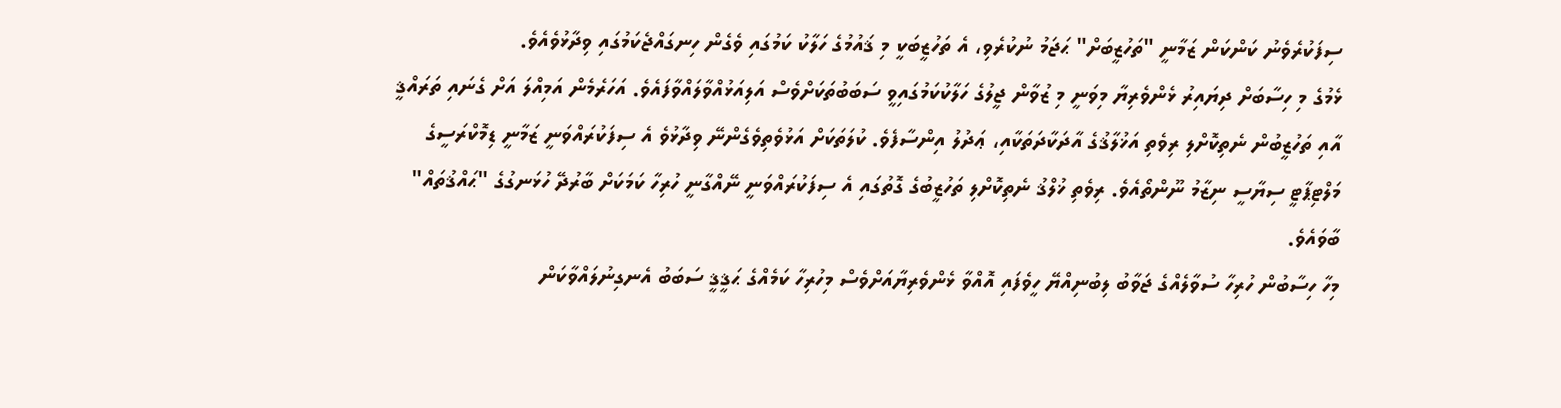ސިފަކުރެވެނު ކަންކަން ޒަމާނީ "ތަހުޒީބަށް" ޙަޖަމު ނުކުރެވި، އެ ތަހުޒީބަކީ މި ޤައުމުގެ ހަލާކު ކަމުގައި ވެގެން ހިނގައްޖެކަމުގައި ވިދާޅުވެއެވެ.
ޅެމުގެ މި ހިސާބަށް ދިޔައިރު ޅެންވެރިޔާ މިވަނީ މި ޒުވާން ޖީލުގެ ހަލާކުކަމުގައިވީ ސަބަބުތަކަށްވެސް އަލިއަޅުއްވާލައްވާފައެވެ. އަހަރެމެން އަމިއްލަ އަށް ގެނައި ތަރައްޤީ އާއި ތަހުޒީބުން ނެތިކޮށްލި ރިވެތި އަޚުލާޤުގެ އާދަކާދަތަކާއި، ޢަދުލު އިންސާފެވެ. ކުލަތަކަށް އަޅުވެތިވެގެންނޭ ވިދާޅުވެ އެ ސިފަކުރައްވަނީ ޒަމާނީ ޑިމޮކްރަސީގެ މަލްޓިޕާޓީ ސިޔާސީ ނިޒާމު ނޫންތޯއެވެ. ރިވެތި ޚުލްޤު ނެތިކޮށްލި ތަހުޒީބުގެ ގޮތުގައި އެ ސިފަކުރައްވަނީ ނޭއްގާނީ ހުރިހާ ކަމަކަށް ބާރުދޭ ހުޅަނގުގެ "ޙައްޤުތައް" ބާވައެވެ.
މިހާ ހިސާބުން ހުރިހާ ސުވާލެއްގެ ޖަވާބު ލިބުނިއްޔޭ ހީވެފައި އޮއްވާ ޅެންވެރިޔާއަށްވެސް މިހުރިހާ ކަމެއްގެ ޙަޤީޤީ ސަބަބު އެނގިނުލައްވާކަން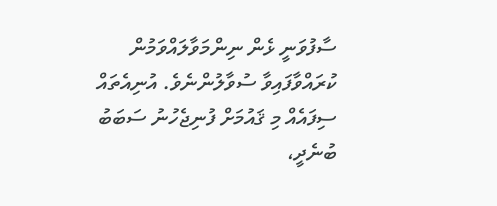ސާފުވަނީ ޅެން ނިންމަވާލައްވަމުން ކުރައްވާފައިވާ ސުވާލުންނެވެ. އުނިއެތައް ސިފައެއް މި ޤައުމަށް ފުނިޖެހުނު ސަބަބު ބުނެދީ،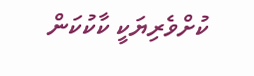ކުށްވެރިޔަކީ ކާކުކަން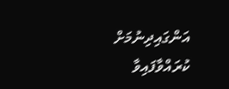އަންގައިދިނުމަށް ކުރައްވާފައިވާ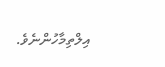އިލްތިމާހުންނެވެ.